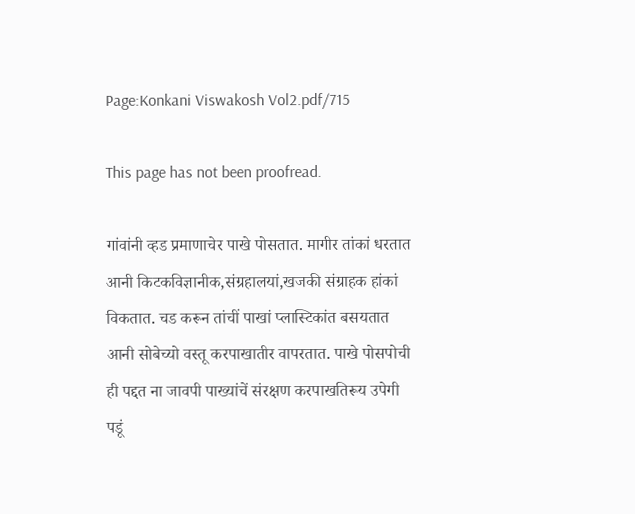Page:Konkani Viswakosh Vol2.pdf/715

This page has not been proofread.

गांवांनी व्हड प्रमाणाचेर पाखे पोसतात. मागीर तांकां धरतात आनी किटकविज्ञानीक,संग्रहालयां,खजकी संग्राहक हांकां विकतात. चड करून तांचीं पाखां प्लास्टिकांत बसयतात आनी सोबेच्यो वस्तू करपाखातीर वापरतात. पाखे पोसपोची ही पद्दत ना जावपी पाख्यांचें संरक्षण करपाखतिरूय उपेगी पडूं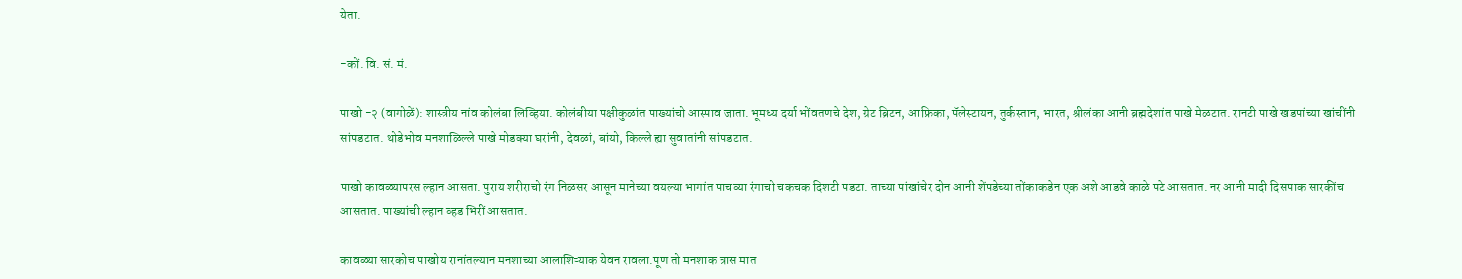येता.

-कों. वि. सं. मं.

पाखो -२ (वागोळें): शास्त्रीय नांव कोलंबा लिव्हिया. कोलंबीया पक्षीकुळांत पाख्यांचो आस्पाव जाता. भूमध्य दर्या भोंवतणचे देश, ग्रेट ब्रिटन, आफ्रिका, पॅलेस्टायन, तुर्कस्तान, भारत, श्रीलंका आनी ब्रह्मदेशांत पाखे मेळटात. रानटी पाखे खडपांच्या खांचींनी सांपडटात. थोडेभोव मनशाळिल्ले पाखे मोडक्या घरांनी, देवळां, बांयो, किल्ले ह्या सुवातांनी सांपडटात.

पाखो कावळ्यापरस ल्हान आसता. पुराय शरीराचो रंग निळसर आसून मानेच्या वयल्या भागांत पाचव्या रंगाचो चकचक दिशटी पडटा. ताच्या पांखांचेर दोन आनी शेंपडेच्या तोंकाकडेन एक अशे आडवे काळे पटे आसतात. नर आनी मादी दिसपाक सारकींच आसतात. पाख्यांची ल्हान व्हड भिरीं आसतात.

कावळ्या सारकोच पाखोय रानांतल्यान मनशाच्या आलाशिऱ्याक येवन रावला.पूण तो मनशाक त्रास मात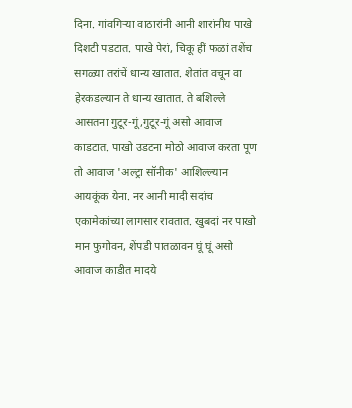दिना. गांवगिऱ्या वाठारांनी आनी शारांनीय पाखे दिशटी पडटात. पाखे पेरां, चिकू हीं फळां तशेंच सगळ्या तरांचें धान्य खातात. शेतांत वचून वा हेरकडल्यान ते धान्य खातात. ते बशिल्ले आसतना गुटूर-गूं,गुटूर-गूं असो आवाज काडटात. पाखो उडटना मोठो आवाज करता पूण तो आवाज 'अल्ट्रा सॉनीक' आशिल्ल्यान आयकूंक येना. नर आनी मादी सदांच एकामेकांच्या लागसार रावतात. खुबदां नर पाखो मान फुगोवन, शेंपडी पातळावन घूं घूं असो आवाज काडीत मादये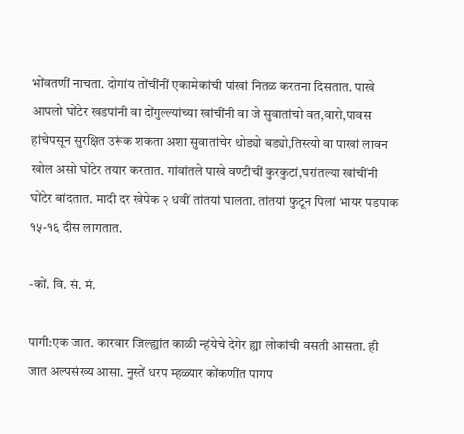भोंवतणीं नाचता. दोगांय तोंचींनीं एकामेकांची पांखां नितळ करतना दिसतात. पाखे आपलो घोंटेर खडपांनी वा दोंगुल्ल्यांच्या खांचींनी वा जे सुवातांचो वत,वारो,पावस हांचेपसून सुरक्षित उरूंक शकता अशा सुवातांचेर थोड्यो बड्यो,तिस्त्यो वा पाखां लावन खोल असो घोंटेर तयार करतात. गांवांतले पाखे वण्टीचीं कुरकुटां,घरांतल्या खांचींनी घोंटेर बांदतात. मादी दर खेपेक २ धवीं तांतयां घालता. तांतयां फुटून पिलां भायर पडपाक १५-१६ दीस लागतात.

-कों. वि. सं. मं.

पागी:एक जात. कारवार जिल्ह्यांत काळी न्हंयेचे देगेर ह्या लोकांची वसती आसता. ही जात अल्पसंख्य आसा. नुस्तें धरप म्हळ्यार कोंकणींत पागप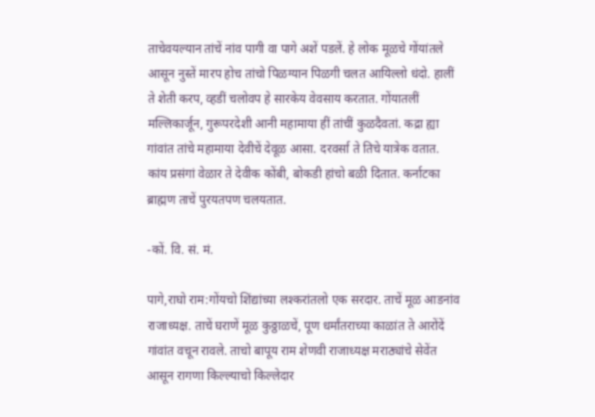ताचेवयल्यान तांचें नांव पागी वा पागे अशें पडलें. हे लोक मूळचे गोंयांतले आसून नुस्तें मारप होच तांचो पिळग्यान पिळगी चलत आयिल्लो धंदो. हालीं ते शेती करप, व्हडीं चलोवप हे सारकेय वेवसाय करतात. गोंयातलीं मल्लिकार्जून, गुरूपरदेशी आनी महामाया हीं तांचीं कुळदैवतां. कद्रा ह्या गांवांत तांचे महामाया देवीचें देवूळ आसा. दरवर्सा ते तिचे यात्रेक वतात. कांय प्रसंगां वेळार ते देवीक कोंबी, बोकडी हांचो बळी दितात. कर्नाटका ब्राह्मण ताचें पुरयतपण चलयतात.

-कों. वि. सं. मं.

पागे,राघो राम:गोंयचो शिंद्यांच्या लश्करांतलो एक सरदार. ताचें मूळ आडनांव राजाध्यक्ष. ताचें घराणें मूळ कुठ्ठाळचें, पूण धर्मांतराच्या काळांत ते आरोंदें गांवांत वचून रावले. ताचो बापूय राम शेणवी राजाध्यक्ष मराठ्यांचे सेवेंत आसून रागणा किल्ल्याचो किल्लेदार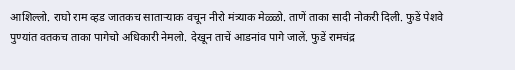आशिल्लो. राघो राम व्हड जातकच साताऱ्याक वचून नीरो मंत्र्याक मेळ्ळो. ताणें ताका सादी नोकरी दिली. फुडें पेशवे पुण्यांत वतकच ताका पागेचो अधिकारी नेमलो. देखून ताचें आडनांव पागे जालें. फुडें रामचंद्र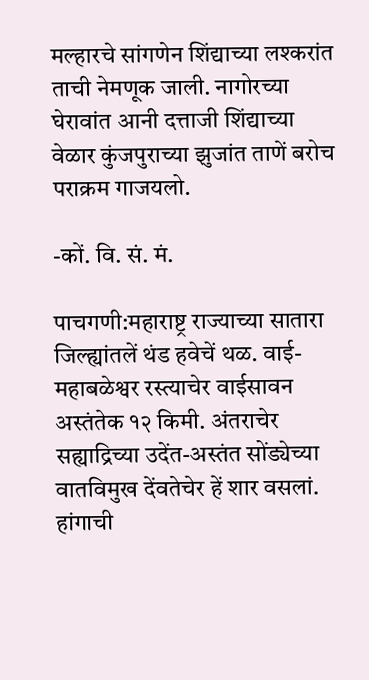मल्हारचे सांगणेन शिंद्याच्या लश्करांत ताची नेमणूक जाली. नागोरच्या घेरावांत आनी दत्ताजी शिंद्याच्या वेळार कुंजपुराच्या झुजांत ताणें बरोच पराक्रम गाजयलो.

-कों. वि. सं. मं.

पाचगणी:महाराष्ट्र राज्याच्या सातारा जिल्ह्यांतलें थंड हवेचें थळ. वाई-महाबळेश्वर रस्त्याचेर वाईसावन अस्तंतेक १२ किमी. अंतराचेर सह्याद्रिच्या उदेंत-अस्तंत सोंड्येच्या वातविमुख देंवतेचेर हें शार वसलां. हांगाची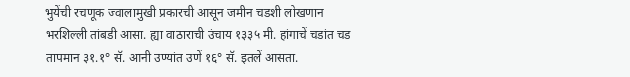भुयेंची रचणूक ज्वालामुखी प्रकारची आसून जमीन चडशी लोखणान भरशिल्ली तांबडी आसा. ह्या वाठाराची उंचाय १३३५ मी. हांगाचें चडांत चड तापमान ३१.१° सॅ. आनी उण्यांत उणें १६° सॅ. इतलें आसता.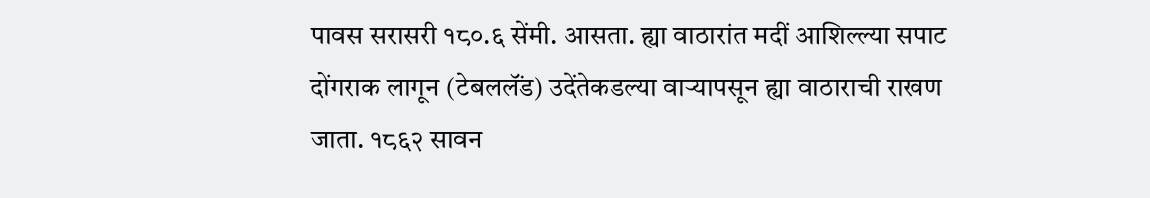पावस सरासरी १८०.६ सेंमी. आसता. ह्या वाठारांत मदीं आशिल्ल्या सपाट दोंगराक लागून (टेबललॅंड) उदेंतेकडल्या वाऱ्यापसून ह्या वाठाराची राखण जाता. १८६२ सावन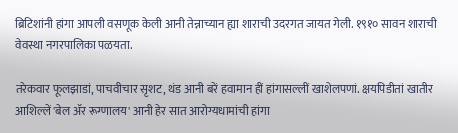ब्रिटिशांनी हांगा आपली वसणूक केली आनी तेन्नाच्यान ह्या शाराची उदरगत जायत गेली. १९१० सावन शाराची वेवस्था नगरपालिका पळयता.

तरेकवार फूलझाडां, पाचवीचार सृशट, थंड आनी बरें हवामान हीं हांगासल्लीं खाशेलपणां. क्षयपिडीतां खातीर आशिल्लें 'बेल ॲर रूग्णालय' आनी हेर सात आरोग्यधामांची हांगा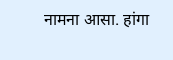नामना आसा. हांगा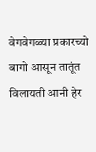वेगवेगळ्या प्रकारच्यो बागो आसून तातूंत विलायती आनी हेर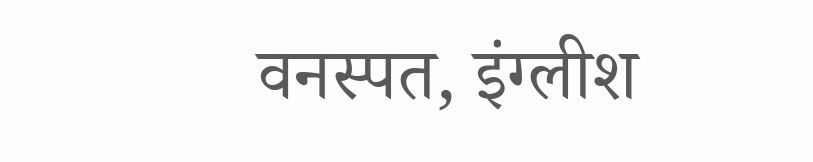वनस्पत, इंग्लीश